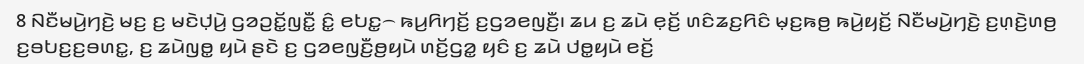8 ꤡꤢꤪꤗꤣꤧ꤬ꤚꤢꤧ꤬ ꤗꤢ꤬ ꤢ꤬ ꤗꤢꤧꤓ꤫ꤣꤧ꤬ ꤞꤤꤑꤢꤩ꤭ꤜꤢꤪ꤭ ꤢꤨ꤭ ꤕꤝꤢ꤭꤮ ꤒꤣ꤬ꤖꤚꤢꤩ꤬ ꤢ꤬ꤞꤤꤕꤜꤢꤪ꤬꤯ ꤘꤣ ꤢ꤬ ꤘꤣꤧ ꤕ꤫ꤢꤩ꤬ ꤛꤢꤨꤘꤢ꤬ꤖꤢꤨ ꤗ꤫ꤢ꤬ꤒꤥ꤬ ꤒꤣꤧ꤬ꤟꤢꤩ꤬ ꤡꤢꤪꤗꤣꤧ꤬ꤚꤢꤧ꤬ ꤢ꤬ꤛ꤫ꤢꤧ꤬ꤛꤥ꤬ ꤢ꤬ꤋꤝꤢ꤬ꤢ꤬ꤋꤛꤢ꤭, ꤢ꤬ ꤘꤣꤧꤜꤥ꤭ ꤟꤣꤧ ꤔꤢꤧ ꤢ꤬ ꤞꤤꤕꤜꤢꤪ꤬ꤥ꤬ꤟꤣꤧ ꤛꤢꤩ꤬ꤞꤤ꤭ ꤟꤢꤨ ꤢ꤬ ꤘꤣꤧ ꤓꤥ꤭ꤟꤣꤧ ꤕꤢꤩ꤬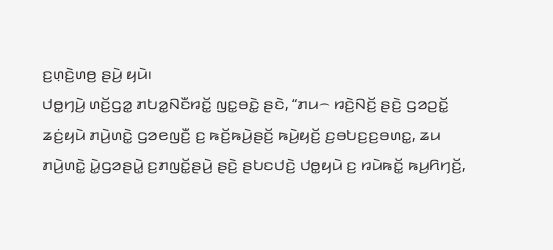ꤢ꤬ꤛ꤫ꤢꤧ꤬ꤛꤥ꤬ ꤔꤣꤧ꤬ ꤟꤣꤧ꤯
ꤓꤥ꤭ꤚꤣꤧ꤬ ꤛꤢꤩ꤬ꤞꤤ꤭ ꤊꤝꤤ꤭ꤡꤢꤪꤙꤢꤩ꤭ ꤜꤢ꤭ꤋꤢꤧ꤭ ꤔꤢꤧ, “ꤊꤣ꤮ ꤙꤢꤧ꤬ꤡꤢꤩ꤬ ꤔꤢꤧ꤬ ꤞꤤꤑꤢꤩ꤭ ꤘꤢꤦ꤬ꤟꤣꤧ ꤊꤣꤧ꤬ꤛꤢꤧ꤭ ꤞꤤꤕꤜꤢꤪ꤬ ꤢ꤬ ꤒꤢꤩ꤬ꤒꤣꤧ꤬ꤔꤢꤩ꤬ ꤒꤣꤧ꤬ꤟꤢꤩ꤬ ꤢ꤬ꤋꤝꤢ꤬ꤢ꤬ꤋꤛꤢ꤭, ꤘꤣ ꤊꤣꤧ꤬ꤛꤢꤧ꤭ ꤣꤧ꤭ꤞꤤꤔꤣꤧ꤭ ꤢ꤬ꤊꤜꤢꤩ꤭ꤔꤣꤧ꤬ ꤔꤢꤧ꤬ ꤔꤝꤢꤓꤢꤧ꤬ ꤓꤥ꤭ꤟꤣꤧ ꤢ꤬ ꤙꤣꤧꤒꤢꤩ꤭ ꤒꤣ꤬ꤖꤚꤢꤩ꤬,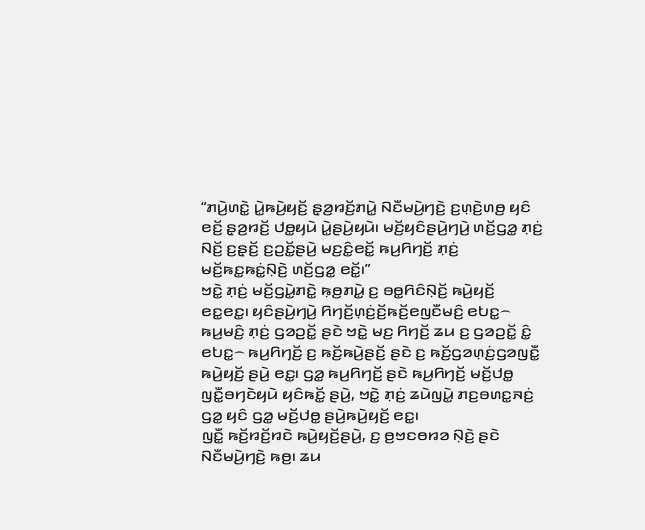“ꤊꤣꤧ꤬ꤛꤢꤧ꤭ ꤣꤧ꤭ꤒꤣꤧ꤬ꤟꤢꤩ꤬ ꤔ꤫ꤤ꤬ꤙꤢꤩ꤬ꤊꤣꤧ꤭ ꤡꤢꤪꤗꤣꤧ꤬ꤚꤢꤧ꤬ ꤢ꤬ꤛ꤫ꤢꤧ꤬ꤛꤥ꤬ ꤟꤢꤨ ꤕꤢꤩ꤬ ꤔ꤫ꤤ꤬ꤙꤢꤩ꤬ ꤓꤥ꤭ꤟꤣꤧ ꤣꤧ꤭ꤔꤣꤧ꤬ꤟꤣꤧ꤯ ꤗꤢꤩ꤬ꤟꤢꤨꤔꤣꤧ꤬ꤚꤣꤧ꤬ ꤛꤢꤩ꤬ꤞꤤ꤭ ꤊ꤫ꤢꤦ꤬ ꤡꤢꤩ꤬ ꤢ꤬ꤔ꤫ꤢꤩ꤬ ꤢ꤬ꤑꤢꤩ꤭ꤔꤣꤧ꤬ ꤗꤢ꤬ꤢꤨ꤭ꤕꤢꤩ꤭ ꤒꤣ꤬ꤖꤚꤢꤩ꤬ ꤊ꤫ꤢꤦ꤬ ꤗꤢꤩ꤬ꤒꤢ꤭ꤒꤢꤦ꤭ꤡ꤫ꤢꤧ꤬ ꤛꤢꤩ꤬ꤞꤤ꤭ ꤕꤢꤩ꤭꤯”
ꤠꤢꤧ꤭ ꤊ꤫ꤢꤦ꤬ ꤗꤢꤩ꤬ꤞꤣꤧ꤭ꤊꤢꤧ꤭ ꤒ꤫ꤥ꤬ꤊꤣꤧ꤭ ꤢ꤬ ꤋꤥ꤭ꤖꤢꤨꤡ꤫ꤢꤩ꤬ ꤒꤣꤧ꤬ꤟꤢꤩ꤬ ꤕꤢ꤭ꤕꤢ꤭꤯ ꤟꤢꤨꤔꤣꤧ꤬ꤚꤣꤧ꤬ ꤖꤚꤢꤩ꤬ꤛ꤫ꤢꤦ꤬ꤢꤩ꤬ꤒꤢꤩ꤬ꤕꤜꤢꤪꤗꤢꤨ꤬ ꤕꤝꤢ꤭꤮ ꤒꤣ꤬ꤗꤢꤨ꤬ ꤊ꤫ꤢꤦ꤬ ꤞꤤꤑꤢꤩ꤭ ꤔꤢꤧ ꤠꤢꤧ꤭ ꤗꤢ꤬ ꤖꤚꤢꤩ꤬ ꤘꤣ ꤢ꤬ ꤞꤤꤑꤢꤩ꤭ ꤢꤨ꤭ ꤕꤝꤢ꤭꤮ ꤒꤣ꤬ꤖꤚꤢꤩ꤬ ꤢ꤬ ꤒꤢꤩ꤬ꤒꤣꤧ꤬ꤔꤢꤩ꤬ ꤔꤢꤧ ꤢ꤬ ꤒꤢꤩ꤬ꤞꤤꤛ꤫ꤢꤦ꤬ꤞꤤꤜꤢꤪ꤭ ꤒꤣꤧ꤬ꤟꤢꤩ꤬ ꤔꤣꤧ꤬ ꤕꤢ꤭꤯ ꤞꤤ꤭ ꤒꤣ꤬ꤖꤚꤢꤩ꤬ ꤔꤢꤧ ꤒꤣ꤬ꤖꤚꤢꤩ꤬ ꤗꤢꤩ꤬ꤓꤥ꤭ ꤜꤢꤪ꤭ꤋꤚꤢꤧꤟꤣꤧ ꤟꤢꤨꤒꤢꤩ꤭ ꤔꤣꤧ꤬, ꤠꤢꤧ꤭ ꤊ꤫ꤢꤦ꤬ ꤘꤣꤧꤜꤣꤧ꤭ ꤊꤢ꤬ꤋꤛꤢ꤭ꤏꤢꤦ꤬ ꤞꤤ꤭ ꤟꤢꤨ ꤞꤤ꤭ ꤗꤢꤩ꤬ꤓꤥ꤭ ꤔꤣꤧ꤬ꤒꤣꤧ꤬ꤟꤢꤩ꤬ ꤕꤢ꤭꤯
ꤜꤢꤪ꤭ ꤒꤢꤩ꤬ꤙꤢꤩ꤬ꤙꤢꤧ ꤒꤣꤧ꤬ꤟꤢꤩ꤬ꤔꤣꤧ꤬, ꤢ꤬ ꤥ꤬ꤠꤢꤥꤙꤤ ꤡ꤫ꤢꤧ꤬ ꤔꤢꤧ ꤡꤢꤪꤗꤣꤧ꤬ꤚꤢꤧ꤬ ꤒꤥ꤬꤯ ꤘꤣ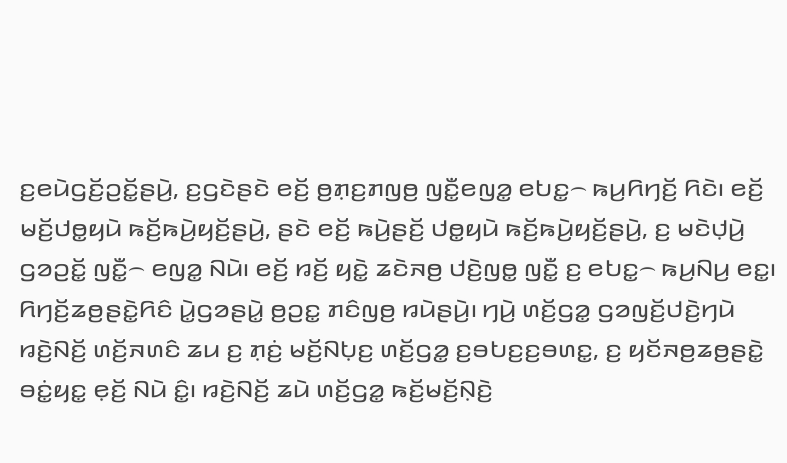ꤢ꤬ꤕꤣꤧꤞꤢꤩ꤬ꤑꤢꤩ꤭ꤔꤣꤧ꤬, ꤢ꤬ꤞꤢꤧꤔꤢꤧ ꤕꤢꤩ꤬ ꤥ꤬ꤊ꤫ꤢ꤬ꤊꤜꤥ꤬ ꤜꤢꤪ꤭ꤕꤜꤤ꤭ ꤕꤝꤢ꤭꤮ ꤒꤣ꤬ꤖꤚꤢꤩ꤬ ꤖꤢꤧ꤯ ꤕꤢꤩ꤬ ꤗꤢꤩ꤬ꤓꤥ꤭ꤟꤣꤧ ꤒꤢꤩ꤬ꤒꤣꤧ꤬ꤟꤢꤩ꤬ꤔꤣꤧ꤬, ꤔꤢꤧ ꤕꤢꤩ꤬ ꤒꤣꤧ꤬ꤔꤢꤩ꤬ ꤓꤥ꤭ꤟꤣꤧ ꤒꤢꤩ꤬ꤒꤣꤧ꤬ꤟꤢꤩ꤬ꤔꤣꤧ꤬, ꤢ꤬ ꤗꤢꤧꤓ꤫ꤣꤧ꤬ ꤞꤤꤑꤢꤩ꤭ ꤜꤢꤪ꤭꤮ ꤕꤜꤤ꤭ ꤡꤣꤧ꤯ ꤕꤢꤩ꤬ ꤙꤢꤩ꤬ ꤟꤢꤧ꤭ ꤘꤢꤧꤏꤥ꤬ ꤓꤢꤧ꤬ꤜꤥ꤭ ꤜꤢꤪ꤭ ꤢ꤬ ꤕꤝꤢ꤭꤮ ꤒꤣ꤬ꤡꤣ꤬ ꤕꤢ꤭꤯
ꤖꤚꤢꤩ꤬ꤘꤥ꤬ꤔꤢꤧ꤭ꤖꤢꤨ ꤣꤧ꤭ꤞꤤꤔꤣꤧ꤭ ꤥ꤬ꤑꤢ꤭ ꤊꤢꤨꤜꤥ꤬ ꤙꤣꤧꤔꤣꤧ꤬꤯ ꤚꤣꤧ꤬ ꤛꤢꤩ꤬ꤞꤤ꤭ ꤞꤤꤜꤢꤩ꤬ꤓꤢꤧ꤬ꤚꤣꤧ ꤙꤢꤧ꤬ꤡꤢꤩ꤬ ꤛꤢꤩ꤬ꤏꤛꤢꤨ ꤘꤣ ꤢ꤬ ꤊ꤫ꤢꤦ꤬ ꤗꤢꤩ꤬ꤡꤝ꤫ꤢ꤬ ꤛꤢꤩ꤬ꤞꤤ꤭ ꤢ꤬ꤋꤝꤢ꤬ꤢ꤬ꤋꤛꤢ꤭, ꤢ꤬ ꤟꤢꤩꤏꤥ꤬ꤘꤥ꤬ꤔꤢꤧ꤭ ꤋꤢꤦ꤭ꤟꤢ꤭ ꤕ꤫ꤢꤩ꤬ ꤡꤣꤧ ꤢꤨ꤭꤯ ꤙꤢꤧ꤬ꤡꤢꤩ꤬ ꤘꤣꤧ ꤛꤢꤩ꤬ꤞꤤ꤭ ꤒꤢꤩ꤬ꤗꤢꤩ꤬ꤡ꤫ꤢꤧ꤬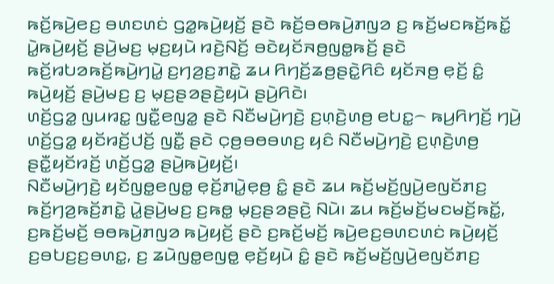ꤒꤢꤩ꤬ꤒꤣꤧ꤬ꤕꤢ꤬ ꤋꤛꤢꤛꤢꤦ ꤞꤤ꤭ꤒꤣꤧ꤬ꤟꤢꤩ꤬ ꤔꤢꤧ ꤒꤢꤩ꤬ꤋꤥꤒꤣꤧ꤬ꤊꤜꤤ ꤢ꤬ ꤒꤢꤩ꤬ꤗꤢꤒꤢꤩ꤬ꤒꤢꤩ꤭ ꤣꤧ꤭ꤒꤣꤧ꤬ꤟꤢꤩ꤬ ꤔꤣꤧ꤬ꤗꤢ꤬ ꤗ꤫ꤢ꤬ꤟꤣꤧ ꤙꤢꤧ꤬ꤡꤢꤩ꤬ ꤋꤢꤧꤟꤢꤩꤏꤥ꤬ꤜꤥ꤭ꤒꤢꤩ꤬ ꤔꤢꤧ ꤒꤢꤩ꤬ꤙꤝꤤꤒꤢꤩ꤬ꤒꤣꤧ꤬ꤚꤣꤧ꤭ ꤢ꤬ꤚꤤ꤬ꤢ꤬ꤊꤢꤧ꤭ ꤘꤣ ꤖꤚꤢꤩ꤬ꤘꤥ꤬ꤔꤢꤧ꤭ꤖꤢꤨ ꤟꤢꤩꤏꤥ꤬ ꤕ꤫ꤢꤩ꤬ ꤢꤨ꤭ ꤒꤣꤧ꤬ꤟꤢꤩ꤬ ꤔꤣꤧ꤬ꤗꤢ꤬ ꤢ꤬ ꤗ꤫ꤢ꤬ꤔꤤꤔꤢꤧ꤬ꤟꤣꤧ ꤔꤣꤧ꤬ꤖꤢꤧ꤯
ꤛꤢꤩ꤬ꤞꤤ꤭ ꤜꤣꤙꤢ꤭ ꤜꤢꤪ꤭ꤕꤜꤤ꤭ ꤔꤢꤧ ꤡꤢꤪꤗꤣꤧ꤬ꤚꤢꤧ꤬ ꤢ꤬ꤛ꤫ꤢꤧ꤬ꤛꤥ꤬ ꤕꤝꤢ꤭꤮ ꤒꤣ꤬ꤖꤚꤢꤩ꤬ ꤚꤣꤧ꤬ ꤛꤢꤩ꤬ꤞꤤ꤭ ꤟꤢꤩꤙꤢꤩ꤬ꤓꤢꤩ꤬ ꤜꤢꤪ꤭ ꤔꤢꤧ ꤍ꤫ꤥ꤬ꤋꤥꤋꤛꤢ꤬ ꤟꤢꤨ ꤡꤢꤪꤗꤣꤧ꤬ꤚꤢꤧ꤬ ꤢ꤬ꤛ꤫ꤢꤧ꤬ꤛꤥ꤬ ꤔꤢꤪ꤭ꤟꤢꤩꤙꤢꤩ꤬ ꤛꤢꤩ꤬ꤞꤤ꤭ ꤔꤣꤧ꤬ꤒꤣꤧ꤬ꤟꤢꤩ꤬꤯
ꤡꤢꤪꤗꤣꤧ꤬ꤚꤢꤧ꤬ ꤟꤢꤩꤜꤥ꤭ꤕꤜꤥ꤭ ꤕ꤫ꤢꤩ꤬ꤊꤣꤧ꤭ꤕ꤫ꤥ꤬ ꤢꤨ꤭ ꤔꤢꤧ ꤘꤣ ꤒꤢꤩ꤬ꤗꤢꤩ꤬ꤜꤣꤧ꤬ꤕꤜꤢꤩꤊꤢ꤬ ꤒꤢꤩ꤬ꤚꤤ꤬ꤒꤢꤩ꤬ꤊꤢꤧ꤭ ꤣꤧ꤭ꤔꤣꤧ꤬ꤗꤢ꤬ ꤢ꤬ꤒꤥ꤭ ꤗ꤫ꤢ꤬ꤔꤤꤔꤢꤧ꤬ ꤡꤣꤧ꤯ ꤘꤣ ꤒꤢꤩ꤬ꤗꤢꤩ꤬ꤗꤢꤗꤢꤩ꤬ꤒꤢꤩ꤭, ꤢ꤬ꤒꤢꤩ꤬ꤗꤢꤩ꤬ ꤋꤥꤒꤣꤧ꤬ꤊꤜꤤ ꤒꤣꤧ꤬ꤟꤢꤩ꤬ ꤔꤢꤧ ꤢ꤬ꤒꤢꤩ꤬ꤗꤢꤩ꤬ ꤒꤣꤧ꤬ꤕꤢ꤬ꤋꤛꤢꤛꤢꤦ ꤒꤣꤧ꤬ꤟꤢꤩ꤬ ꤢ꤬ꤋꤝꤢ꤬ꤢ꤬ꤋꤛꤢ꤭, ꤢ꤬ ꤘꤣꤧꤜꤥ꤭ꤕꤜꤥ꤭ ꤕ꤫ꤢꤩ꤬ꤟꤣꤧ ꤢꤨ꤭ ꤔꤢꤧ ꤒꤢꤩ꤬ꤗꤢꤩ꤬ꤜꤣꤧ꤬ꤕꤜꤢꤩꤊꤢ꤬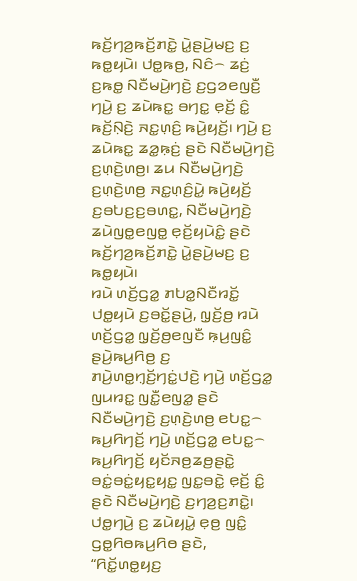ꤒꤢꤩ꤬ꤚꤤ꤬ꤒꤢꤩ꤬ꤊꤢꤧ꤭ ꤣꤧ꤭ꤔꤣꤧ꤬ꤗꤢ꤬ ꤢ꤬ ꤒꤥ꤭ꤟꤣꤧ꤯ ꤓꤥ꤭ꤒꤥ꤬, ꤡꤢꤨ꤮ ꤘꤢꤦ꤬ ꤢ꤬ꤒꤥ꤭ ꤡꤢꤪꤗꤣꤧ꤬ꤚꤢꤧ꤬ ꤢ꤬ꤞꤤꤕꤜꤢꤪ꤬ ꤚꤣꤧ꤬ ꤢ꤬ ꤘꤣꤧꤒꤢ꤭ ꤋꤚꤢ꤭ ꤕ꤫ꤢꤩ꤬ ꤢꤨ꤭ ꤒꤢꤩ꤬ꤡ꤫ꤢꤧ꤬ ꤏꤢ꤭ꤛ꤫ꤢꤨ꤬ ꤒꤣꤧ꤬ꤟꤢꤩ꤬꤯ ꤚꤣꤧ꤬ ꤢ꤬ ꤘꤣꤧꤒꤢ꤭ ꤘꤤ꤭ꤒ꤫ꤢꤦ꤬ ꤔꤢꤧ ꤡꤢꤪꤗꤣꤧ꤬ꤚꤢꤧ꤬ ꤢ꤬ꤛ꤫ꤢꤧ꤬ꤛꤥ꤬꤯ ꤘꤣ ꤡꤢꤪꤗꤣꤧ꤬ꤚꤢꤧ꤬ ꤢ꤬ꤛ꤫ꤢꤧ꤬ꤛꤥ꤬ ꤏꤢ꤭ꤛ꤫ꤢꤨ꤬ꤣꤧ꤭ ꤒꤣꤧ꤬ꤟꤢꤩ꤬ ꤢ꤬ꤋꤝꤢ꤬ꤢ꤬ꤋꤛꤢ꤭, ꤡꤢꤪꤗꤣꤧ꤬ꤚꤢꤧ꤬ ꤘꤣꤧꤜꤥ꤭ꤕꤜꤥ꤭ ꤕ꤫ꤢꤩ꤬ꤟꤣꤧꤢꤨ꤭ ꤔꤢꤧ ꤒꤢꤩ꤬ꤚꤤ꤬ꤒꤢꤩ꤬ꤊꤢꤧ꤭ ꤣꤧ꤭ꤔꤣꤧ꤬ꤗꤢ꤬ ꤢ꤬ ꤒꤥ꤭ꤟꤣꤧ꤯
ꤙꤣꤧ ꤛꤢꤩ꤬ꤞꤤ꤭ ꤊꤝꤤ꤭ꤡꤢꤪꤙꤢꤩ꤭ ꤓꤥ꤭ꤟꤣꤧ ꤢ꤬ꤋꤢꤩ꤭ꤔꤣꤧ꤬, ꤜ꤫ꤢꤩ꤬ꤥ꤬ ꤙꤣꤧ ꤛꤢꤩ꤬ꤞꤤ꤭ ꤜ꤫ꤢꤩ꤬ꤥ꤬ꤕꤜꤢꤪ ꤒ꤫ꤣ꤬ꤜꤢꤨ꤭ ꤔꤣꤧ꤬ꤒꤣ꤬ꤖꤥ꤬ ꤢ꤬ ꤊꤣꤧ꤬ꤛꤥ꤭ꤚ꤫ꤢꤩ꤬ꤚꤢꤦ꤭ꤓꤢꤧ꤬ ꤚꤣꤧ꤬ ꤛꤢꤩ꤬ꤞꤤ꤭ ꤜꤣꤙꤢ꤭ ꤜꤢꤪ꤭ꤕꤜꤤ꤭ ꤔꤢꤧ ꤡꤢꤪꤗꤣꤧ꤬ꤚꤢꤧ꤬ ꤢ꤬ꤛ꤫ꤢꤧ꤬ꤛꤥ꤬ ꤕꤝꤢ꤭꤮ ꤒꤣ꤬ꤖꤚꤢꤩ꤬ ꤚꤣꤧ꤬ ꤛꤢꤩ꤬ꤞꤤ꤭ ꤕꤝꤢ꤭꤮ ꤒꤣ꤬ꤖꤚꤢꤩ꤬ ꤟꤢꤩꤏꤥ꤬ꤘꤥ꤬ꤔꤢꤧ꤭ ꤋꤢꤦ꤭ꤋꤢꤦ꤭ꤟꤢ꤭ꤟꤢ꤭ ꤜꤢ꤭ꤋꤢꤧ꤭ ꤕ꤫ꤢꤩ꤬ ꤢꤨ꤭ ꤔꤢꤧ ꤡꤢꤪꤗꤣꤧ꤬ꤚꤢꤧ꤬ ꤢ꤬ꤚꤤ꤬ꤢ꤬ꤊꤢꤧ꤭꤯
ꤓꤥ꤭ꤚꤣꤧ꤬ ꤢ꤬ ꤘꤣꤧꤟꤣꤧ꤭ ꤕ꤫ꤥ꤬ ꤜꤢꤨ꤭ ꤞꤥ꤭ꤖꤥꤒꤣ꤬ꤖꤥ ꤔꤢꤧ, “ꤖꤢꤩ꤭ꤛꤥ꤭ꤟꤢ꤬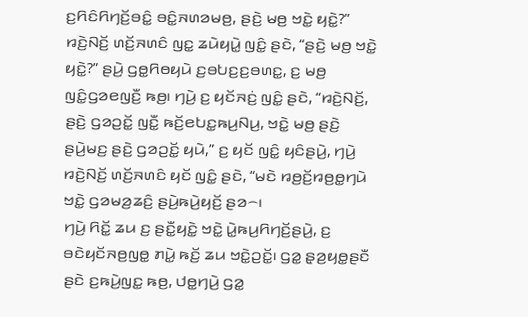ꤢ꤬ꤖꤢꤨꤖꤚꤢꤩ꤬ꤋꤢꤨ꤭ ꤋꤢꤨ꤭ꤏꤛꤤꤗꤥ꤬, ꤔꤢꤧ꤬ ꤗꤥ꤬ ꤠꤢꤧ꤭ ꤟꤢꤧ꤭?” ꤙꤢꤧ꤬ꤡꤢꤩ꤬ ꤛꤢꤩ꤬ꤏꤛꤢꤨ ꤜꤢ꤭ ꤘꤣꤧꤟꤣꤧ꤭ ꤜꤢꤨ꤭ ꤔꤢꤧ, “ꤔꤢꤧ꤬ ꤗꤥ꤬ ꤠꤢꤧ꤭ ꤟꤢꤧ꤭?” ꤔꤣꤧ꤬ ꤞꤥ꤭ꤖꤥꤟꤣꤧ ꤢ꤬ꤋꤝꤢ꤬ꤢ꤬ꤋꤛꤢ꤭, ꤢ꤬ ꤗꤥ꤬ ꤜꤢꤨ꤭ꤞꤤꤕꤜꤢꤪ꤬ ꤒꤥ꤬꤯ ꤚꤣꤧ꤬ ꤢ꤬ ꤟꤢꤩꤏꤢꤦ꤬ ꤜꤢꤨ꤭ ꤔꤢꤧ, “ꤙꤢꤧ꤬ꤡꤢꤩ꤬, ꤔꤢꤧ꤬ ꤞꤤꤑꤢꤩ꤭ ꤜꤢꤪ꤭ ꤒꤢꤩ꤬ꤕꤝꤢ꤭ꤒꤣ꤬ꤡꤣ꤬, ꤠꤢꤧ꤭ ꤗꤥ꤬ ꤔꤢꤧ꤬ ꤔꤣꤧ꤬ꤗꤢ꤬ ꤔꤢꤧ꤬ ꤞꤤꤑꤢꤩ꤭ ꤟꤣꤧ,” ꤢ꤬ ꤟꤢꤩ ꤜꤢꤨ꤭ ꤟꤢꤨꤔꤣꤧ꤬, ꤚꤣꤧ꤬ ꤙꤢꤧ꤬ꤡꤢꤩ꤬ ꤛꤢꤩ꤬ꤏꤛꤢꤨ ꤟꤢꤩ ꤜꤢꤨ꤭ ꤔꤢꤧ, “ꤗꤢꤧ ꤙꤥ꤬ꤢꤩ꤬ꤙꤥ꤬ꤥ꤭ꤚꤣꤧ ꤠꤢꤧ꤭ ꤞꤤꤗꤤ꤬ꤘꤢꤨ꤬ ꤔꤣꤧ꤬ꤒꤣꤧ꤬ꤟꤢꤩ꤬ ꤔꤤ꤮꤯
ꤚꤣꤧ꤬ ꤖꤢꤩ꤭ ꤘꤣ ꤢ꤬ ꤔꤢꤪ꤭ꤟꤢꤧ꤭ ꤠꤢꤧ꤭ ꤣꤧ꤭ꤒꤣ꤬ꤖꤚꤢꤩ꤬ꤔꤣꤧ꤬, ꤢ꤬ ꤋꤢꤧꤟꤢꤩꤏꤥ꤬ꤜꤥ꤭ ꤊꤣꤧ꤭ ꤒꤢꤩ꤬ ꤘꤣ ꤠꤢꤧ꤭ꤑꤢꤩ꤭꤯ ꤞꤤ꤭ ꤔ꤫ꤤ꤬ꤟꤥ꤭ꤔꤢꤪ ꤔꤢꤧ ꤢ꤬ꤒꤣꤧ꤬ꤜꤢ꤭ ꤒꤥ꤬, ꤓꤥ꤭ꤚꤣꤧ꤬ ꤞꤤ꤭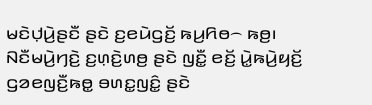ꤗꤢꤧꤓ꤫ꤣꤧ꤬ꤔꤢꤪ ꤔꤢꤧ ꤢ꤬ꤕꤣꤧꤞꤢꤩ꤬ ꤒꤣ꤬ꤖꤥ꤮ ꤒꤥ꤬꤯
ꤡꤢꤪꤗꤣꤧ꤬ꤚꤢꤧ꤬ ꤢ꤬ꤛ꤫ꤢꤧ꤬ꤛꤥ꤬ ꤔꤢꤧ ꤜꤢꤪ꤭ ꤕꤢꤩ꤬ ꤣꤧ꤭ꤒꤣꤧ꤬ꤟꤢꤩ꤬ ꤞꤤꤕꤜꤢꤪ꤬ꤒꤥ꤭ ꤋꤛꤢ꤭ꤜꤢꤨ꤭ ꤔꤢꤧ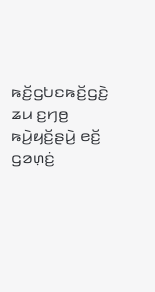ꤒꤢꤩ꤬ꤞꤝꤢꤒꤢꤩ꤬ꤞꤢꤧ꤬ ꤘꤣ ꤢ꤬ꤚꤥ꤬ ꤒꤣꤧ꤬ꤟꤢꤩ꤬ꤔꤣꤧ꤬ ꤕꤢꤩ꤬ ꤞꤤꤛ꤫ꤢꤦ꤬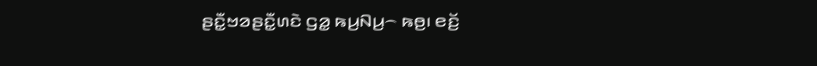ꤔꤢꤪ꤭ꤠꤤꤔꤢꤪ꤭ꤛꤢꤧ ꤞꤤ꤭ ꤒꤣ꤬ꤡꤣ꤬꤮ ꤒꤥ꤬꤯ ꤕꤢꤩ꤬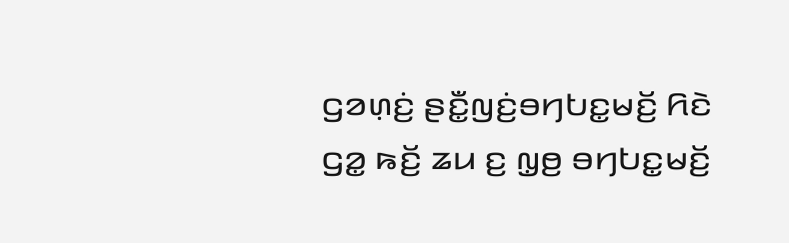ꤞꤤꤛ꤫ꤢꤦ꤬ ꤔꤢꤪ꤭ꤜꤢꤦ꤬ꤋꤚꤝꤢ꤭ꤗꤢꤩ꤬ ꤖꤢꤧ ꤞꤤ꤭ ꤒꤢꤩ꤬ ꤘꤣ ꤢ꤬ ꤜ꤫ꤥ꤬ ꤋꤚꤝꤢ꤭ꤗꤢꤩ꤬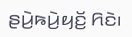ꤔꤣꤧ꤬ꤒꤣꤧ꤬ꤟꤢꤩ꤬ ꤖꤢꤧ꤯